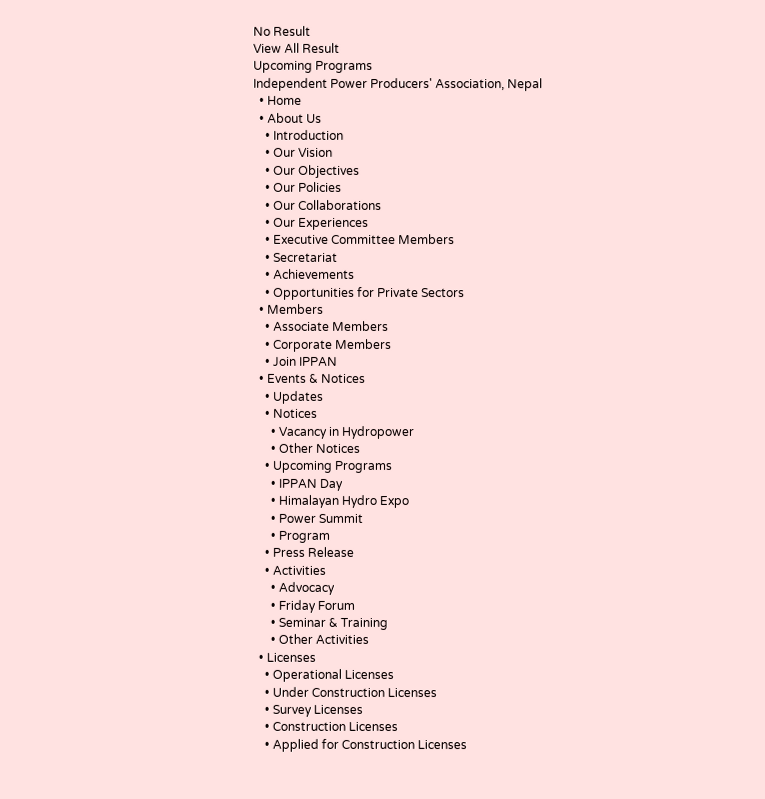No Result
View All Result
Upcoming Programs
Independent Power Producers' Association, Nepal
  • Home
  • About Us
    • Introduction
    • Our Vision
    • Our Objectives
    • Our Policies
    • Our Collaborations
    • Our Experiences
    • Executive Committee Members
    • Secretariat
    • Achievements
    • Opportunities for Private Sectors
  • Members
    • Associate Members
    • Corporate Members
    • Join IPPAN
  • Events & Notices
    • Updates
    • Notices
      • Vacancy in Hydropower
      • Other Notices
    • Upcoming Programs
      • IPPAN Day
      • Himalayan Hydro Expo
      • Power Summit
      • Program
    • Press Release
    • Activities
      • Advocacy
      • Friday Forum
      • Seminar & Training
      • Other Activities
  • Licenses
    • Operational Licenses
    • Under Construction Licenses
    • Survey Licenses
    • Construction Licenses
    • Applied for Construction Licenses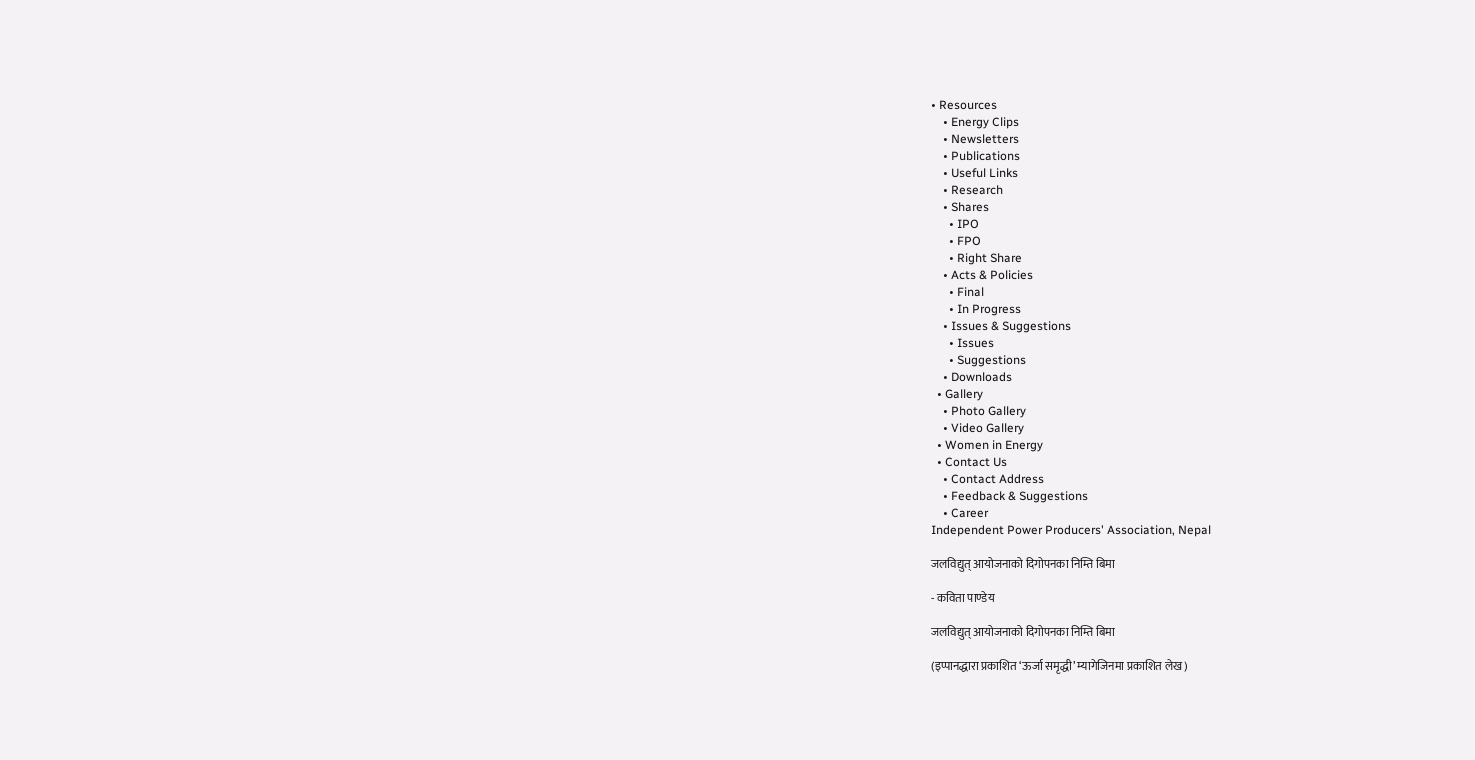• Resources
    • Energy Clips
    • Newsletters
    • Publications
    • Useful Links
    • Research
    • Shares
      • IPO
      • FPO
      • Right Share
    • Acts & Policies
      • Final
      • In Progress
    • Issues & Suggestions
      • Issues
      • Suggestions
    • Downloads
  • Gallery
    • Photo Gallery
    • Video Gallery
  • Women in Energy
  • Contact Us
    • Contact Address
    • Feedback & Suggestions
    • Career
Independent Power Producers' Association, Nepal

जलविद्युत् आयोजनाको दिगोपनका निम्ति बिमा

- कविता पाण्डेय

जलविद्युत् आयोजनाको दिगोपनका निम्ति बिमा

(इप्पानद्धारा प्रकाशित ‘ऊर्जा समृद्धी’ म्यागेजिनमा प्रकाशित लेख)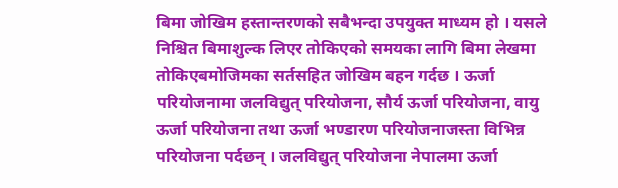बिमा जोखिम हस्तान्तरणको सबैभन्दा उपयुक्त माध्यम हो । यसले निश्चित बिमाशुल्क लिएर तोकिएको समयका लागि बिमा लेखमा तोकिएबमोजिमका सर्तसहित जोखिम बहन गर्दछ । ऊर्जा परियोजनामा जलविद्युत् परियोजना, सौर्य ऊर्जा परियोजना, वायु ऊर्जा परियोजना तथा ऊर्जा भण्डारण परियोजनाजस्ता विभिन्न परियोजना पर्दछन् । जलविद्युत् परियोजना नेपालमा ऊर्जा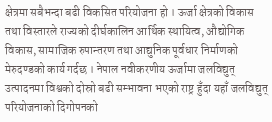क्षेत्रमा सबैभन्दा बढी विकसित परियोजना हो । ऊर्जा क्षेत्रको विकास तथा विस्तारले राज्यको दीर्घकालिन आर्थिक स्थायित्व, औद्योगिक विकास, सामाजिक रुपान्तरण तथा आद्युनिक पूर्वधार निर्माणको मेरुदण्डको कार्य गर्दछ । नेपाल नवीकरणीय ऊर्जामा जलविद्युत् उत्पादनमा विश्वको दोस्रो बढी सम्भावना भएको राष्ट्र हुँदा यहाँ जलविद्युत् परियोजनाको दिगोपनको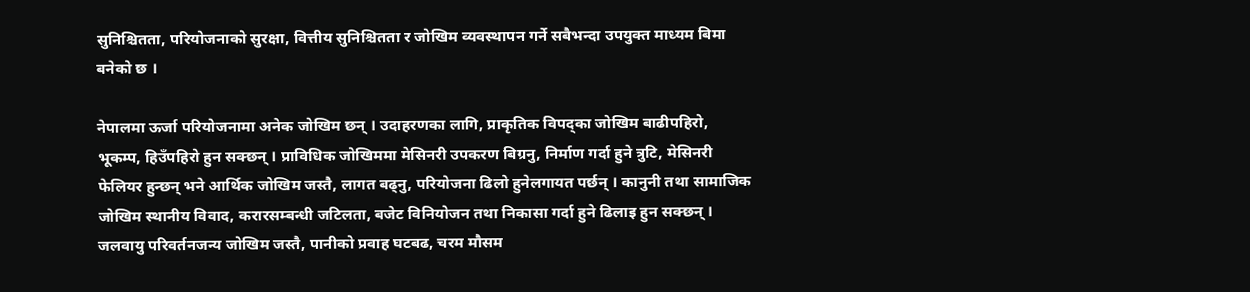सुनिश्चितता, परियोजनाको सुरक्षा, वित्तीय सुनिश्चितता र जोखिम व्यवस्थापन गर्ने सबैभन्दा उपयुक्त माध्यम बिमा बनेको छ ।

नेपालमा ऊर्जा परियोजनामा अनेक जोखिम छन् । उदाहरणका लागि, प्राकृतिक विपद्का जोखिम बाढीपहिरो, भूकम्प, हिउँपहिरो हुन सक्छन् । प्राविधिक जोखिममा मेसिनरी उपकरण बिग्रनु, निर्माण गर्दा हुने त्रुटि, मेसिनरी फेलियर हुन्छन् भने आर्थिक जोखिम जस्तै, लागत बढ्नु, परियोजना ढिलो हुनेलगायत पर्छन् । कानुनी तथा सामाजिक जोखिम स्थानीय विवाद, करारसम्बन्धी जटिलता, बजेट विनियोजन तथा निकासा गर्दा हुने ढिलाइ हुन सक्छन् । जलवायु परिवर्तनजन्य जोखिम जस्तै, पानीको प्रवाह घटबढ, चरम मौसम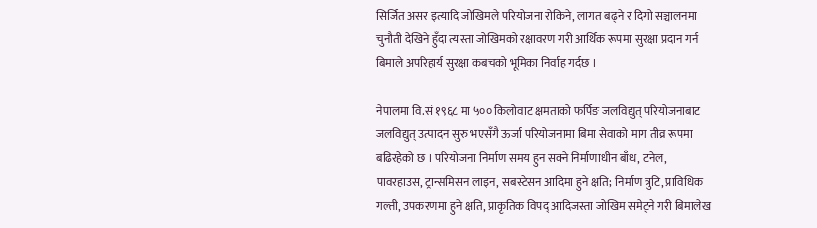सिर्जित असर इत्यादि जोखिमले परियोजना रोकिने, लागत बढ्ने र दिगो सञ्चालनमा चुनौती देखिने हुँदा त्यस्ता जोखिमको रक्षावरण गरी आर्थिक रूपमा सुरक्षा प्रदान गर्न बिमाले अपरिहार्य सुरक्षा कबचको भूमिका निर्वाह गर्दछ ।

नेपालमा वि.सं १९६८ मा ५०० किलोवाट क्षमताको फर्पिङ जलविद्युत् परियोजनाबाट जलविद्युत् उत्पादन सुरु भएसँगै ऊर्जा परियोजनामा बिमा सेवाको माग तीव्र रूपमा बढिरहेको छ । परियोजना निर्माण समय हुन सक्ने निर्माणाधीन बाँध, टनेल, पावरहाउस, ट्रान्समिसन लाइन, सबस्टेसन आदिमा हुने क्षति; निर्माण त्रुटि, प्राविधिक गल्ती, उपकरणमा हुने क्षति, प्राकृतिक विपद् आदिजस्ता जोखिम समेट्ने गरी बिमालेख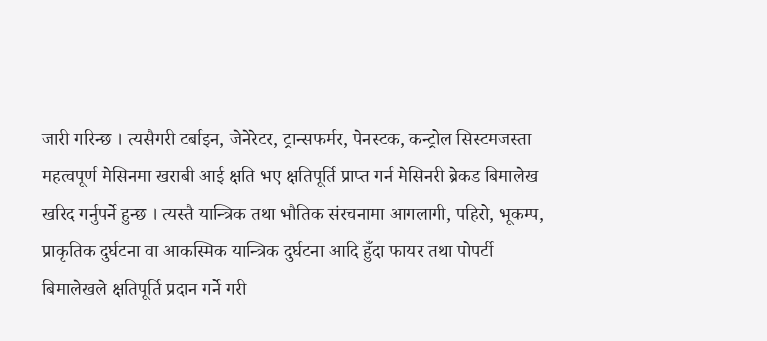जारी गरिन्छ । त्यसैगरी टर्बाइन, जेनेरेटर, ट्रान्सफर्मर, पेनस्टक, कन्ट्रोल सिस्टमजस्ता महत्वपूर्ण मेसिनमा खराबी आई क्षति भए क्षतिपूर्ति प्राप्त गर्न मेसिनरी ब्रेकड बिमालेख खरिद गर्नुपर्ने हुन्छ । त्यस्तै यान्त्रिक तथा भौतिक संरचनामा आगलागी, पहिरो, भूकम्प, प्राकृतिक दुर्घटना वा आकस्मिक यान्त्रिक दुर्घटना आदि हुँदा फायर तथा पोपर्टी बिमालेखले क्षतिपूर्ति प्रदान गर्ने गरी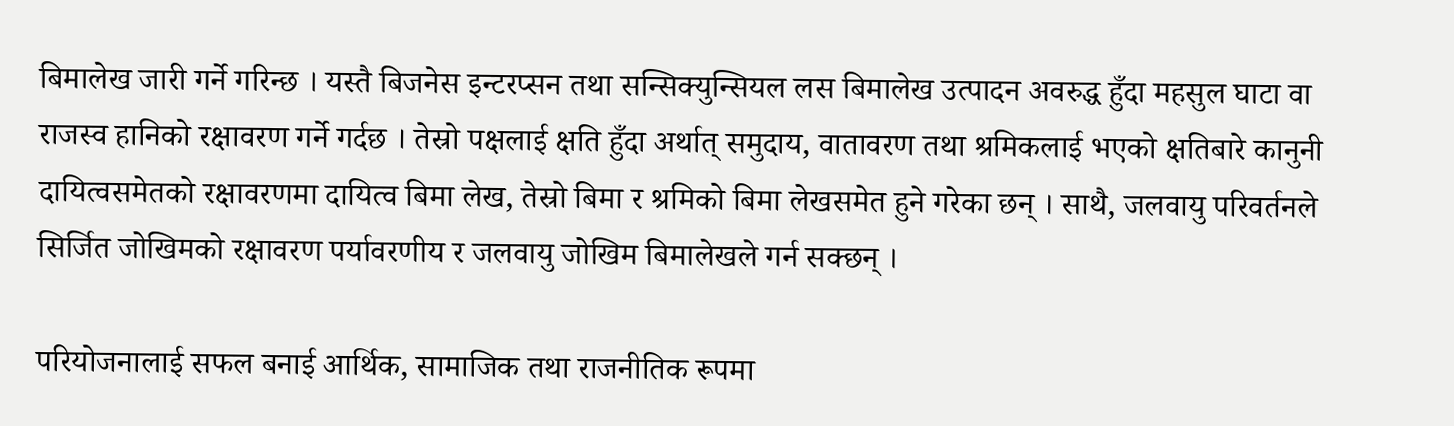बिमालेख जारी गर्ने गरिन्छ । यस्तै बिजनेस इन्टरप्सन तथा सन्सिक्युन्सियल लस बिमालेख उत्पादन अवरुद्ध हुँदा महसुल घाटा वा राजस्व हानिको रक्षावरण गर्ने गर्दछ । तेस्रो पक्षलाई क्षति हुँदा अर्थात् समुदाय, वातावरण तथा श्रमिकलाई भएको क्षतिबारे कानुनी दायित्वसमेतको रक्षावरणमा दायित्व बिमा लेख, तेस्रो बिमा र श्रमिको बिमा लेखसमेत हुने गरेका छन् । साथै, जलवायु परिवर्तनले सिर्जित जोखिमको रक्षावरण पर्यावरणीय र जलवायु जोखिम बिमालेखले गर्न सक्छन् ।

परियोजनालाई सफल बनाई आर्थिक, सामाजिक तथा राजनीतिक रूपमा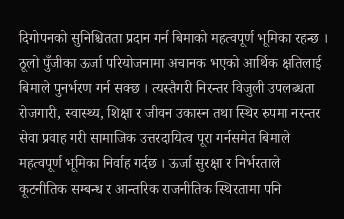दिगोपनको सुनिश्चितता प्रदान गर्न बिमाको महत्वपूर्ण भूमिका रहन्छ । ठूलो पुँजीका ऊर्जा परियोजनामा अचानक भएको आर्थिक क्षतिलाई बिमाले पुनर्भरण गर्न सक्छ । त्यस्तैगरी निरन्तर विजुली उपलब्धता रोजगारी, स्वास्थ्य, शिक्षा र जीवन उकास्न तथा स्थिर रुपमा नरन्तर सेवा प्रवाह गरी सामाजिक उत्तरदायित्व पूरा गर्नसमेत बिमाले महत्वपूर्ण भूमिका निर्वाह गर्दछ । ऊर्जा सुरक्षा र निर्भरताले कूटनीतिक सम्बन्ध र आन्तरिक राजनीतिक स्थिरतामा पनि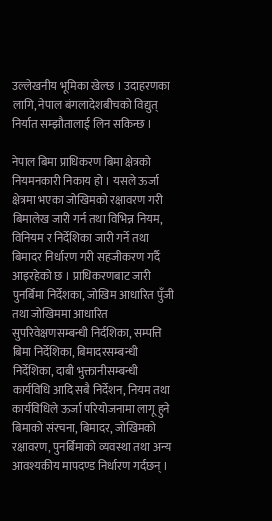उल्लेखनीय भूमिका खेल्छ । उदाहरणका लागि, नेपाल बंगलादेशबीचको विद्युत् निर्यात सम्झौतालाई लिन सकिन्छ ।

नेपाल बिमा प्राधिकरण बिमा क्षेत्रको नियमनकारी निकाय हो । यसले ऊर्जा क्षेत्रमा भएका जोखिमको रक्षावरण गरी बिमालेख जारी गर्न तथा विभिन्न नियम, विनियम र निर्देशिका जारी गर्ने तथा बिमादर निर्धारण गरी सहजीकरण गर्दै आइरहेको छ । प्राधिकरणबाट जारी पुनर्बिमा निर्देशका, जोखिम आधारित पुँजी तथा जोखिममा आधारित सुपरिवेक्षणसम्बन्धी निर्दशिका, सम्पत्ति बिमा निर्देशिका, बिमादरसम्बन्धी निर्देशिका, दाबी भुक्तानीसम्बन्धी कार्यविधि आदि सबै निर्देशन, नियम तथा कार्यविधिले ऊर्जा परियोजनामा लागू हुने बिमाको संरचना, बिमादर, जोखिमको रक्षावरण, पुनर्बिमाको व्यवस्था तथा अन्य आवश्यकीय मापदण्ड निर्धारण गर्दछन् ।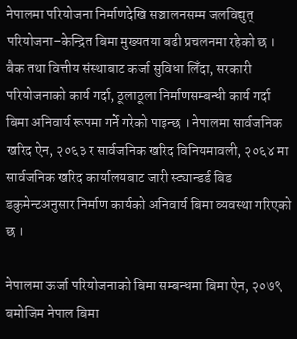नेपालमा परियोजना निर्माणदेखि सञ्चालनसम्म जलविद्युत् परियोजना–केन्द्रित बिमा मुख्यतया बढी प्रचलनमा रहेको छ । बैक तथा वित्तीय संस्थाबाट कर्जा सुविधा लिँदा, सरकारी परियोजनाको कार्य गर्दा, ठूलाठूला निर्माणसम्बन्धी कार्य गर्दा बिमा अनिवार्य रूपमा गर्ने गरेको पाइन्छ । नेपालमा सार्वजनिक खरिद ‍ऐन, २०६३ र सार्वजनिक खरिद विनियमावली, २०६४ मा सार्वजनिक खरिद कार्यालयबाट जारी स्ट्यान्डर्ड बिड डकुमेन्टअनुसार निर्माण कार्यको अनिवार्य बिमा व्यवस्था गरिएको छ ।

नेपालमा ऊर्जा परियोजनाको बिमा सम्बन्धमा बिमा ऐन, २०७९ बमोजिम नेपाल बिमा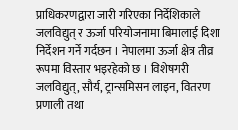प्राधिकरणद्वारा जारी गरिएका निर्देशिकाले जलविद्युत् र ऊर्जा परियोजनामा बिमालाई दिशा निर्देशन गर्ने गर्दछन । नेपालमा ऊर्जा क्षेत्र तीव्र रूपमा विस्तार भइरहेको छ । विशेषगरी जलविद्युत्, सौर्य, ट्रान्समिसन लाइन, वितरण प्रणाली तथा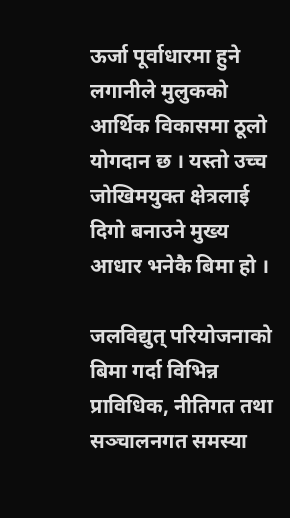ऊर्जा पूर्वाधारमा हुने लगानीले मुलुकको आर्थिक विकासमा ठूलो योगदान छ । यस्तो उच्च जोखिमयुक्त क्षेत्रलाई दिगो बनाउने मुख्य आधार भनेकै बिमा हो ।

जलविद्युत् परियोजनाको बिमा गर्दा विभिन्न प्राविधिक, नीतिगत तथा सञ्चालनगत समस्या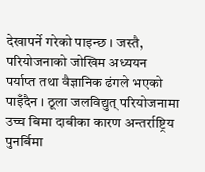देखापर्ने गरेको पाइन्छ । जस्तै, परियोजनाको जोखिम अध्ययन पर्याप्त तथा वैज्ञानिक ढंगले भएको पाइँदैन । ठूला जलविद्युत् परियोजनामा उच्च बिमा दाबीका कारण अन्तर्राष्ट्रिय पुनर्बिमा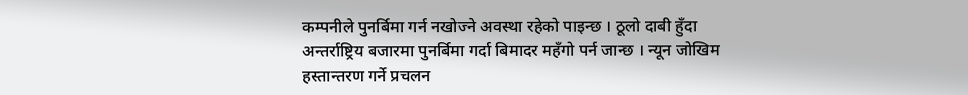कम्पनीले पुनर्बिमा गर्न नखोज्ने अवस्था रहेको पाइन्छ । ठूलो दाबी हुँदा अन्तर्राष्ट्रिय बजारमा पुनर्बिमा गर्दा बिमादर महँगो पर्न जान्छ । न्यून जोखिम हस्तान्तरण गर्ने प्रचलन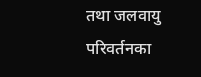तथा जलवायु परिवर्तनका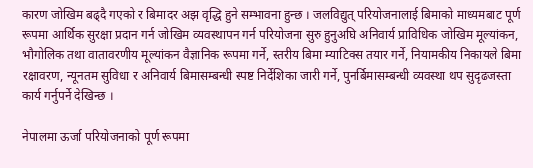कारण जोखिम बढ्दै गएको र बिमादर अझ वृद्धि हुने सम्भावना हुन्छ । जलविद्युत् परियोजनालाई बिमाको माध्यमबाट पूर्ण रूपमा आर्थिक सुरक्षा प्रदान गर्न जोखिम व्यवस्थापन गर्न परियोजना सुरु हुनुअघि अनिवार्य प्राविधिक जोखिम मूल्यांकन, भौगोलिक तथा वातावरणीय मूल्यांकन वैज्ञानिक रूपमा गर्ने, स्तरीय बिमा म्याटिक्स तयार गर्ने, नियामकीय निकायले बिमा रक्षावरण, न्यूनतम सुविधा र अनिवार्य बिमासम्बन्धी स्पष्ट निर्देशिका जारी गर्ने, पुनर्बिमासम्बन्धी व्यवस्था थप सुदृढजस्ता कार्य गर्नुपर्ने देखिन्छ ।

नेपालमा ऊर्जा परियोजनाको पूर्ण रूपमा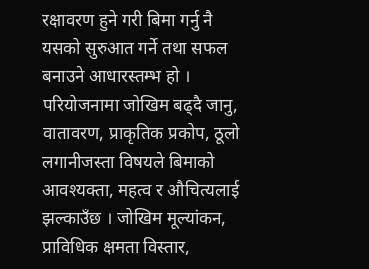रक्षावरण हुने गरी बिमा गर्नु नै यसको सुरुआत गर्ने तथा सफल बनाउने आधारस्तम्भ हो । परियोजनामा जोखिम बढ्दै जानु, वातावरण, प्राकृतिक प्रकोप, ठूलो लगानीजस्ता विषयले बिमाको आवश्यक्ता, महत्व र औचित्यलाई झल्काउँछ । जोखिम मूल्यांकन, प्राविधिक क्षमता विस्तार,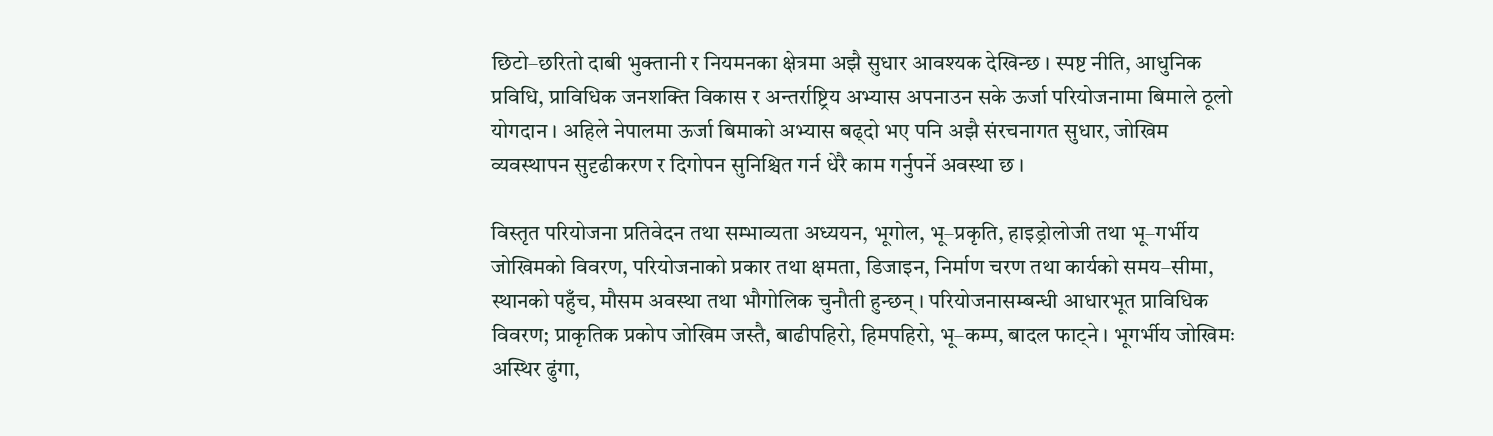छिटो–छरितो दाबी भुक्तानी र नियमनका क्षेत्रमा अझै सुधार आवश्यक देखिन्छ । स्पष्ट नीति, आधुनिक प्रविधि, प्राविधिक जनशक्ति विकास र अन्तर्राष्ट्रिय अभ्यास अपनाउन सके ऊर्जा परियोजनामा बिमाले ठूलो योगदान । अहिले नेपालमा ऊर्जा बिमाको अभ्यास बढ्दो भए पनि अझै संरचनागत सुधार, जोखिम व्यवस्थापन सुदृढीकरण र दिगोपन सुनिश्चित गर्न धेरै काम गर्नुपर्ने अवस्था छ ।

विस्तृत परियोजना प्रतिवेदन तथा सम्भाव्यता अध्ययन, भूगोल, भू–प्रकृति, हाइड्रोलोजी तथा भू–गर्भीय जोखिमको विवरण, परियोजनाको प्रकार तथा क्षमता, डिजाइन, निर्माण चरण तथा कार्यको समय–सीमा, स्थानको पहुँच, मौसम अवस्था तथा भौगोलिक चुनौती हुन्छन् । परियोजनासम्बन्धी आधारभूत प्राविधिक विवरण; प्राकृतिक प्रकोप जोखिम जस्तै, बाढीपहिरो, हिमपहिरो, भू–कम्प, बादल फाट्ने । भूगर्भीय जोखिमः अस्थिर ढुंगा,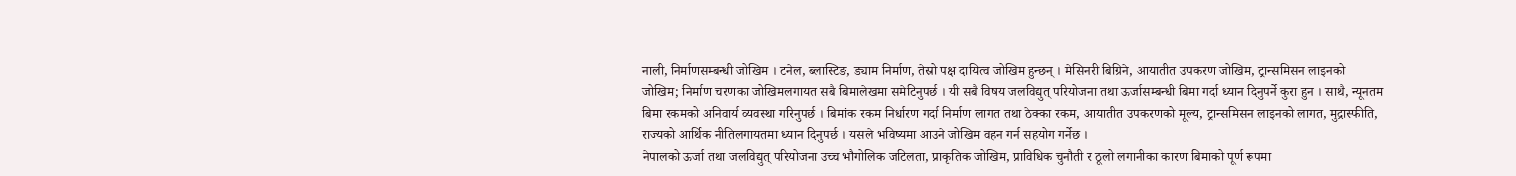नाली, निर्माणसम्बन्धी जोखिम । टनेल, ब्लास्टिङ, ड्याम निर्माण, तेस्रो पक्ष दायित्व जोखिम हुन्छन् । मेसिनरी बिग्रिने, आयातीत उपकरण जोखिम, ट्रान्समिसन लाइनको जोखिम; निर्माण चरणका जोखिमलगायत सबै बिमालेखमा समेटिनुपर्छ । यी सबै विषय जलविद्युत् परियोजना तथा ऊर्जासम्बन्धी बिमा गर्दा ध्यान दिनुपर्ने कुरा हुन । साथै, न्यूनतम बिमा रकमको अनिवार्य व्यवस्था गरिनुपर्छ । बिमांक रकम निर्धारण गर्दा निर्माण लागत तथा ठेक्का रकम, आयातीत उपकरणको मूल्य, ट्रान्समिसन लाइनको लागत, मुद्रास्फीति, राज्यको आर्थिक नीतिलगायतमा ध्यान दिनुपर्छ । यसले भविष्यमा आउने जोखिम वहन गर्न सहयोग गर्नेछ ।
नेपालको ऊर्जा तथा जलविद्युत् परियोजना उच्च भौगोलिक जटिलता, प्राकृतिक जोखिम, प्राविधिक चुनौती र ठूलो लगानीका कारण बिमाको पूर्ण रूपमा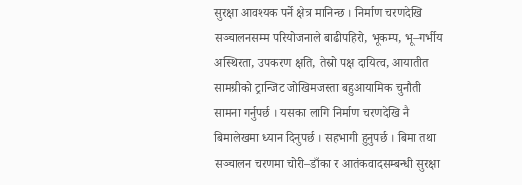सुरक्षा आवश्यक पर्ने क्षेत्र मानिन्छ । निर्माण चरणदेखि सञ्चालनसम्म परियोजनाले बाढीपहिरो, भूकम्प, भू–गर्भीय अस्थिरता, उपकरण क्षति, तेस्रो पक्ष दायित्व, आयातीत सामग्रीको ट्रान्जिट जोखिमजस्ता बहुआयामिक चुनौती सामना गर्नुपर्छ । यसका लागि निर्माण चरणदेखि नै बिमालेखमा ध्यान दिनुपर्छ । सहभागी हुनुपर्छ । बिमा तथा सञ्चालन चरणमा चोरी–डाँका र आतंकवादसम्बन्धी सुरक्षा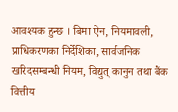आवश्यक हुन्छ । बिमा ऐन, नियमावली, प्राधिकरणका निर्देशिका, सार्वजनिक खरिदसम्बन्धी नियम, विद्युत् कानुन तथा बैंक वित्तीय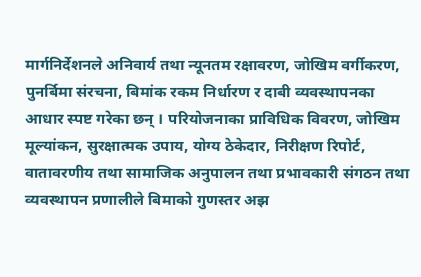मार्गनिर्देशनले अनिवार्य तथा न्यूनतम रक्षावरण, जोखिम वर्गीकरण, पुनर्बिमा संरचना, बिमांक रकम निर्धारण र दाबी व्यवस्थापनका आधार स्पष्ट गरेका छन् । परियोजनाका प्राविधिक विवरण, जोखिम मूल्यांकन, सुरक्षात्मक उपाय, योग्य ठेकेदार, निरीक्षण रिपोर्ट, वातावरणीय तथा सामाजिक अनुपालन तथा प्रभावकारी संगठन तथा व्यवस्थापन प्रणालीले बिमाको गुणस्तर अझ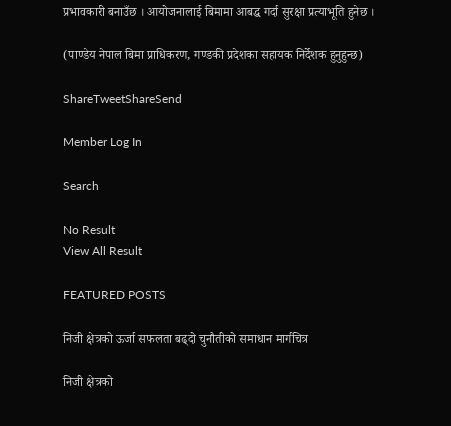प्रभावकारी बनाउँछ । आयोजनालाई बिमामा आबद्ध गर्दा सुरक्षा प्रत्याभूति हुनेछ ।

(पाण्डेय नेपाल बिमा प्राधिकरण, गण्डकी प्रदेशका सहायक निर्देशक हुनुहुन्छ)

ShareTweetShareSend

Member Log In

Search

No Result
View All Result

FEATURED POSTS

निजी क्षेत्रको ऊर्जा सफलता बढ्दो चुनौतीको समाधान मार्गचित्र

निजी क्षेत्रको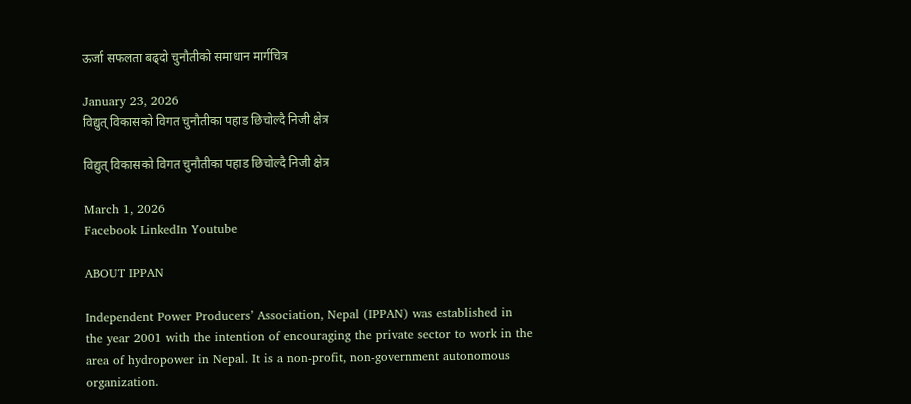ऊर्जा सफलता बढ्दो चुनौतीको समाधान मार्गचित्र

January 23, 2026
विद्युत् विकासको विगत चुनौतीका पहाड छिचोल्दै निजी क्षेत्र

विद्युत् विकासको विगत चुनौतीका पहाड छिचोल्दै निजी क्षेत्र

March 1, 2026
Facebook LinkedIn Youtube

ABOUT IPPAN

Independent Power Producers’ Association, Nepal (IPPAN) was established in the year 2001 with the intention of encouraging the private sector to work in the area of hydropower in Nepal. It is a non-profit, non-government autonomous organization.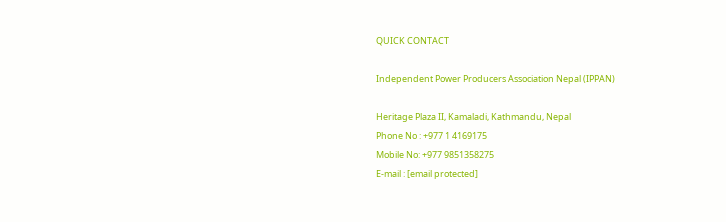QUICK CONTACT

Independent Power Producers Association Nepal (IPPAN)

Heritage Plaza II, Kamaladi, Kathmandu, Nepal
Phone No : +977 1 4169175
Mobile No: +977 9851358275
E-mail : [email protected]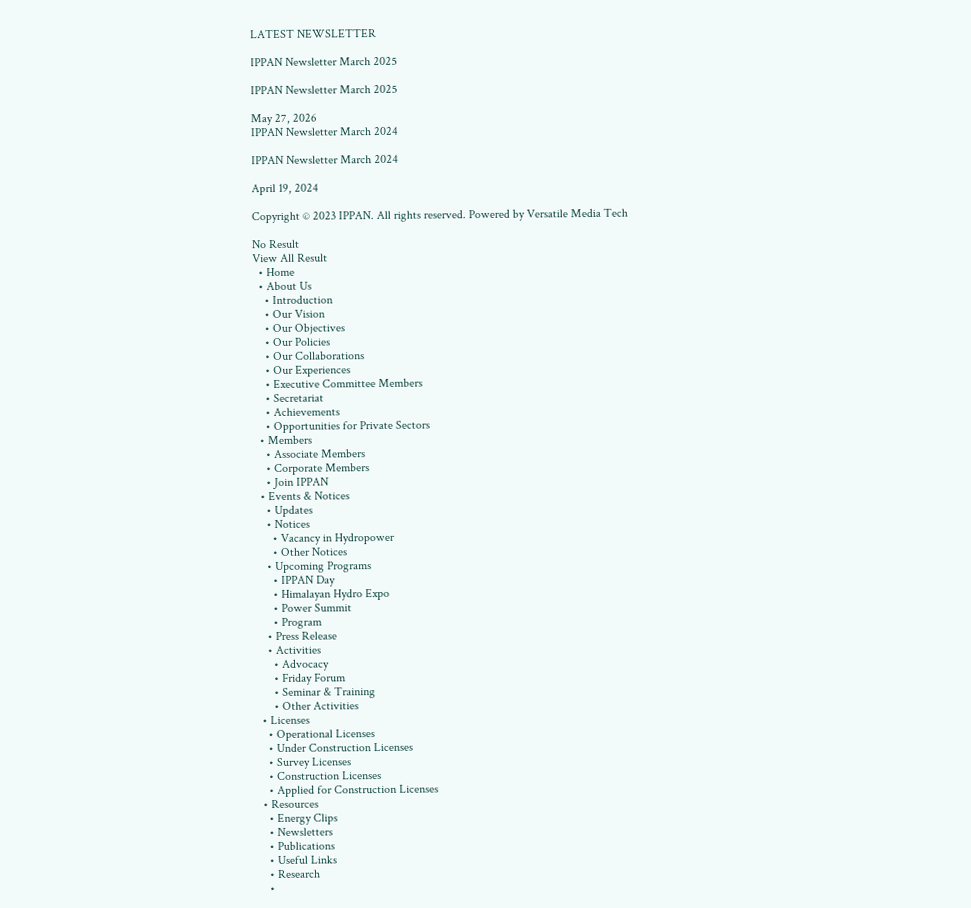LATEST NEWSLETTER

IPPAN Newsletter March 2025

IPPAN Newsletter March 2025

May 27, 2026
IPPAN Newsletter March 2024

IPPAN Newsletter March 2024

April 19, 2024

Copyright © 2023 IPPAN. All rights reserved. Powered by Versatile Media Tech

No Result
View All Result
  • Home
  • About Us
    • Introduction
    • Our Vision
    • Our Objectives
    • Our Policies
    • Our Collaborations
    • Our Experiences
    • Executive Committee Members
    • Secretariat
    • Achievements
    • Opportunities for Private Sectors
  • Members
    • Associate Members
    • Corporate Members
    • Join IPPAN
  • Events & Notices
    • Updates
    • Notices
      • Vacancy in Hydropower
      • Other Notices
    • Upcoming Programs
      • IPPAN Day
      • Himalayan Hydro Expo
      • Power Summit
      • Program
    • Press Release
    • Activities
      • Advocacy
      • Friday Forum
      • Seminar & Training
      • Other Activities
  • Licenses
    • Operational Licenses
    • Under Construction Licenses
    • Survey Licenses
    • Construction Licenses
    • Applied for Construction Licenses
  • Resources
    • Energy Clips
    • Newsletters
    • Publications
    • Useful Links
    • Research
    •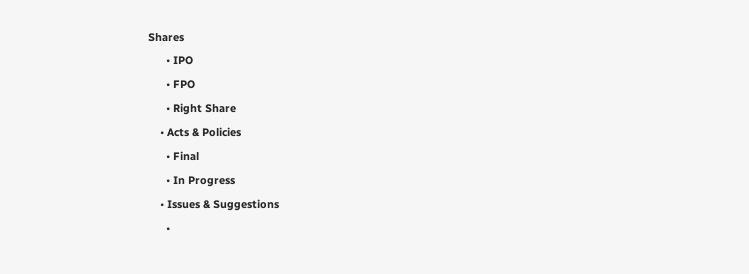Shares
      • IPO
      • FPO
      • Right Share
    • Acts & Policies
      • Final
      • In Progress
    • Issues & Suggestions
      •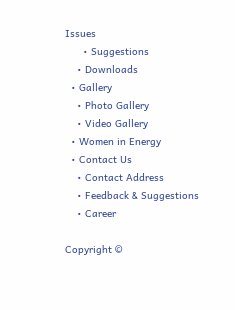Issues
      • Suggestions
    • Downloads
  • Gallery
    • Photo Gallery
    • Video Gallery
  • Women in Energy
  • Contact Us
    • Contact Address
    • Feedback & Suggestions
    • Career

Copyright ©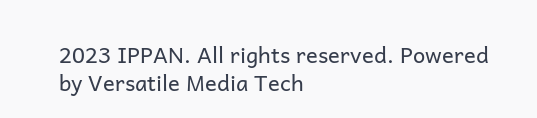2023 IPPAN. All rights reserved. Powered by Versatile Media Tech